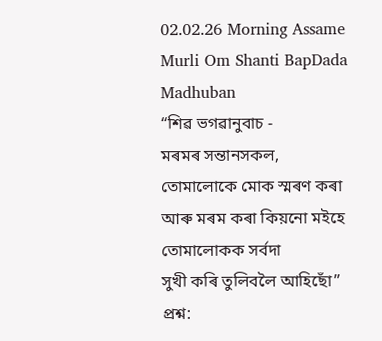02.02.26 Morning Assame Murli Om Shanti BapDada Madhuban
“শিৱ ভগৱানুবাচ -
মৰমৰ সন্তানসকল, তোমালোকে মোক স্মৰণ কৰা আৰু মৰম কৰা কিয়নো মইহে তোমালোকক সৰ্বদা
সুখী কৰি তুলিবলৈ আহিছোঁ”
প্ৰশ্ন: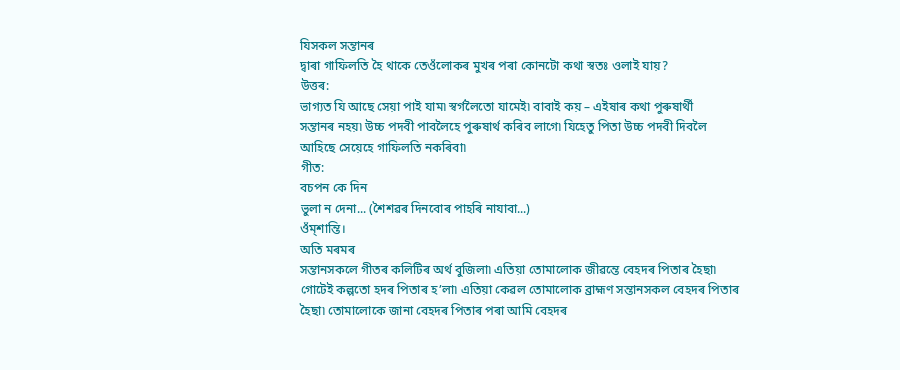যিসকল সন্তানৰ
দ্বাৰা গাফিলতি হৈ থাকে তেওঁলোকৰ মুখৰ পৰা কোনটো কথা স্বতঃ ওলাই যায়?
উত্তৰ:
ভাগ্যত যি আছে সেয়া পাই যাম৷ স্বর্গলৈতো যামেই৷ বাবাই কয় – এইষাৰ কথা পুৰুষার্থী
সন্তানৰ নহয়৷ উচ্চ পদবী পাবলৈহে পুৰুষার্থ কৰিব লাগে৷ যিহেতু পিতা উচ্চ পদবী দিবলৈ
আহিছে সেয়েহে গাফিলতি নকৰিবা৷
গীত:
বচপন কে দিন
ভুলা ন দেনা... (শৈশৱৰ দিনবোৰ পাহৰি নাযাবা...)
ওঁম্শান্তি।
অতি মৰমৰ
সন্তানসকলে গীতৰ কলিটিৰ অর্থ বুজিলা৷ এতিয়া তোমালোক জীৱন্তে বেহদৰ পিতাৰ হৈছা৷
গোটেই কল্পতো হদৰ পিতাৰ হ’লা৷ এতিয়া কেৱল তোমালোক ব্ৰাহ্মণ সন্তানসকল বেহদৰ পিতাৰ
হৈছা৷ তোমালোকে জানা বেহদৰ পিতাৰ পৰা আমি বেহদৰ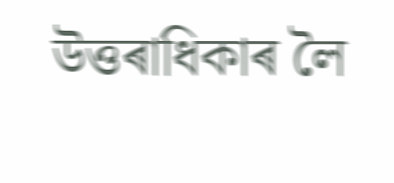উত্তৰাধিকাৰ লৈ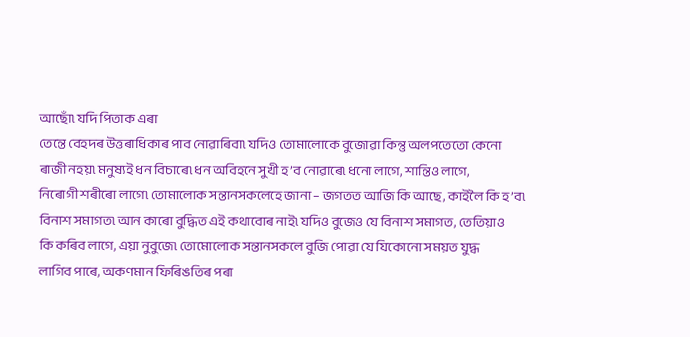আছোঁ৷ যদি পিতাক এৰা
তেন্তে বেহদৰ উত্তৰাধিকাৰ পাব নোৱাৰিবা৷ যদিও তোমালোকে বুজোৱা কিন্তু অলপতেতো কেনো
ৰাজী নহয়৷ মনুষ্যই ধন বিচাৰে৷ ধন অবিহনে সুখী হ’ব নোৱাৰে৷ ধনো লাগে, শান্তিও লাগে,
নিৰোগী শৰীৰো লাগে৷ তোমালোক সন্তানসকলেহে জানা – জগতত আজি কি আছে, কাইলৈ কি হ’ব৷
বিনাশ সমাগত৷ আন কাৰো বুদ্ধিত এই কথাবোৰ নাই৷ যদিও বুজেও যে বিনাশ সমাগত, তেতিয়াও
কি কৰিব লাগে, এয়া নুবুজে৷ তোমোলোক সন্তানসকলে বুজি পোৱা যে যিকোনো সময়ত যুদ্ধ
লাগিব পাৰে, অকণমান ফিৰিঙতিৰ পৰা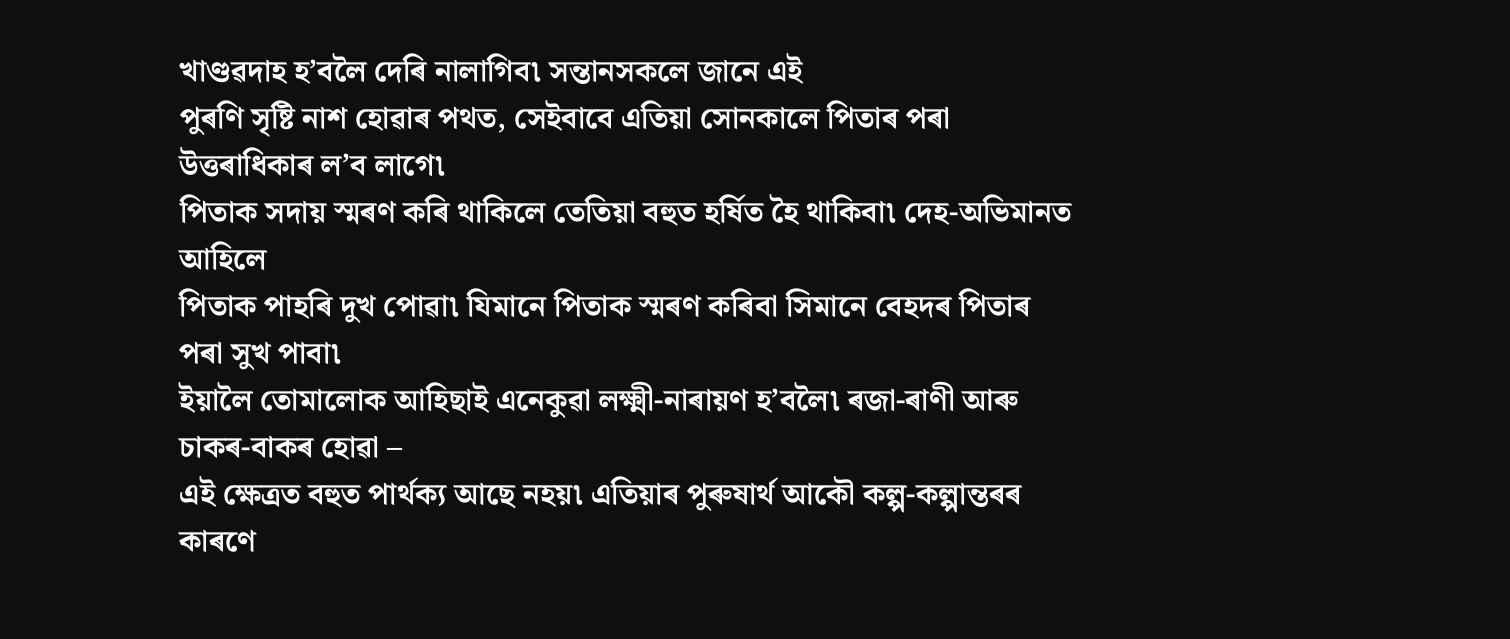খাণ্ডৱদাহ হ’বলৈ দেৰি নালাগিব৷ সন্তানসকলে জানে এই
পুৰণি সৃষ্টি নাশ হোৱাৰ পথত, সেইবাবে এতিয়া সোনকালে পিতাৰ পৰা উত্তৰাধিকাৰ ল’ব লাগে৷
পিতাক সদায় স্মৰণ কৰি থাকিলে তেতিয়া বহুত হৰ্ষিত হৈ থাকিবা৷ দেহ-অভিমানত আহিলে
পিতাক পাহৰি দুখ পোৱা৷ যিমানে পিতাক স্মৰণ কৰিবা সিমানে বেহদৰ পিতাৰ পৰা সুখ পাবা৷
ইয়ালৈ তোমালোক আহিছাই এনেকুৱা লক্ষ্মী-নাৰায়ণ হ’বলৈ৷ ৰজা-ৰাণী আৰু চাকৰ-বাকৰ হোৱা –
এই ক্ষেত্ৰত বহুত পার্থক্য আছে নহয়৷ এতিয়াৰ পুৰুষার্থ আকৌ কল্প-কল্পান্তৰৰ কাৰণে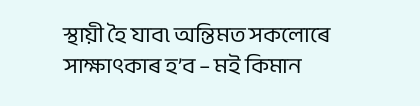স্থায়ী হৈ যাব৷ অন্তিমত সকলোৰে সাক্ষাৎকাৰ হ’ব – মই কিমান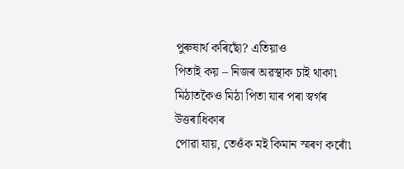পুৰুষার্থ কৰিছোঁ? এতিয়াও
পিতাই কয় – নিজৰ অৱস্থাক চাই থাকা৷ মিঠাতকৈও মিঠা পিতা যাৰ পৰা স্বর্গৰ উত্তৰাধিকাৰ
পোৱা যায়, তেওঁক মই কিমান স্মৰণ কৰোঁ৷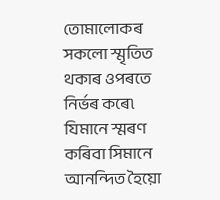তোমালোকৰ সকলো স্মৃতিত থকাৰ ওপৰতে নির্ভৰ কৰে৷
যিমানে স্মৰণ কৰিবা সিমানে আনন্দিত হৈয়ো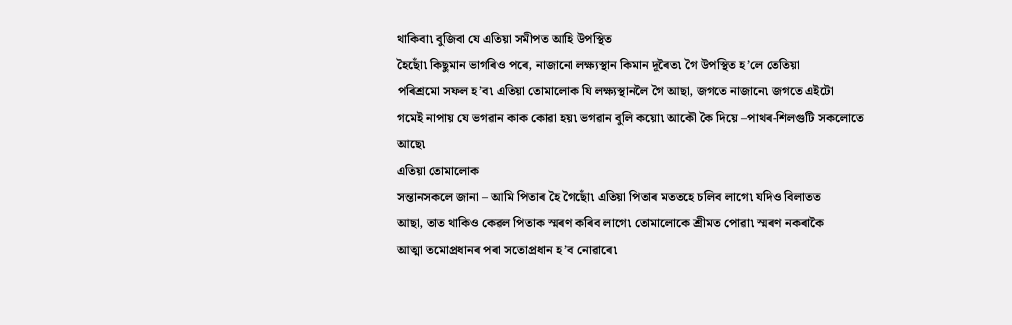থাকিবা৷ বুজিবা যে এতিয়া সমীপত আহি উপস্থিত
হৈছোঁ৷ কিছুমান ভাগৰিও পৰে, নাজানো লক্ষ্যস্থান কিমান দূৰৈত৷ গৈ উপস্থিত হ’লে তেতিয়া
পৰিশ্ৰমো সফল হ’ব৷ এতিয়া তোমালোক যি লক্ষ্যস্থানলৈ গৈ আছা, জগতে নাজানে৷ জগতে এইটো
গমেই নাপায় যে ভগৱান কাক কোৱা হয়৷ ভগৱান বুলি কয়ো৷ আকৌ কৈ দিয়ে –পাথৰ-শিলগুটি সকলোতে
আছে৷
এতিয়া তোমালোক
সন্তানসকলে জানা – আমি পিতাৰ হৈ গৈছোঁ৷ এতিয়া পিতাৰ মততহে চলিব লাগে৷ যদিও বিলাতত
আছা, তাত থাকিও কেৱল পিতাক স্মৰণ কৰিব লাগে৷ তোমালোকে শ্ৰীমত পোৱা৷ স্মৰণ নকৰাকৈ
আত্মা তমোপ্ৰধানৰ পৰা সতোপ্ৰধান হ’ব নোৱাৰে৷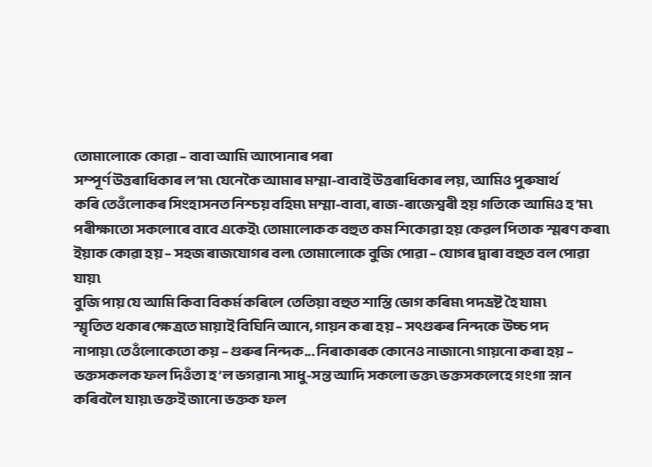তোমালোকে কোৱা – বাবা আমি আপোনাৰ পৰা
সম্পূর্ণ উত্তৰাধিকাৰ ল’ম৷ যেনেকৈ আমাৰ মম্মা-বাবাই উত্তৰাধিকাৰ লয়, আমিও পুৰুষার্থ
কৰি তেওঁলোকৰ সিংহাসনত নিশ্চয় বহিম৷ মম্মা-বাবা, ৰাজ-ৰাজেশ্বৰী হয় গতিকে আমিও হ’ম৷
পৰীক্ষাতো সকলোৰে বাবে একেই৷ তোমালোকক বহুত কম শিকোৱা হয় কেৱল পিতাক স্মৰণ কৰা৷
ইয়াক কোৱা হয় – সহজ ৰাজযোগৰ বল৷ তোমালোকে বুজি পোৱা – যোগৰ দ্বাৰা বহুত বল পোৱা যায়৷
বুজি পায় যে আমি কিবা বিকর্ম কৰিলে তেতিয়া বহুত শাস্তি ভোগ কৰিম৷ পদভ্ৰষ্ট হৈ যাম৷
স্মৃতিত থকাৰ ক্ষেত্ৰতে মায়াই বিঘিনি আনে, গায়ন কৰা হয় – সৎগুৰুৰ নিন্দকে উচ্চ পদ
নাপায়৷ তেওঁলোকেতো কয় – গুৰুৰ নিন্দক... নিৰাকাৰক কোনেও নাজানে৷ গায়নো কৰা হয় –
ভক্তসকলক ফল দিওঁতা হ’ল ভগৱান৷ সাধু-সন্ত আদি সকলো ভক্ত৷ ভক্তসকলেহে গংগা স্নান
কৰিবলৈ যায়৷ ভক্তই জানো ভক্তক ফল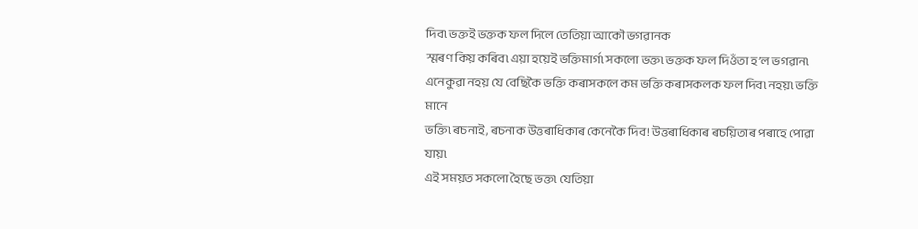দিব৷ ভক্তই ভক্তক ফল দিলে তেতিয়া আকৌ ভগৱানক
স্মৰণ কিয় কৰিব৷ এয়া হয়েই ভক্তিমার্গ৷ সকলো ভক্ত৷ ভক্তক ফল দিওঁতা হ’ল ভগৱান৷
এনেকুৱা নহয় যে বেছিকৈ ভক্তি কৰাসকলে কম ভক্তি কৰাসকলক ফল দিব৷ নহয়৷ ভক্তি মানে
ভক্তি৷ ৰচনাই, ৰচনাক উত্তৰাধিকাৰ কেনেকৈ দিব! উত্তৰাধিকাৰ ৰচয়িতাৰ পৰাহে পোৱা যায়৷
এই সময়ত সকলো হৈছে ভক্ত৷ যেতিয়া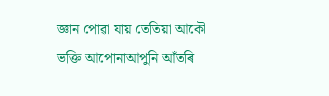জ্ঞান পোৱা যায় তেতিয়া আকৌ ভক্তি আপোনাআপুনি আঁতৰি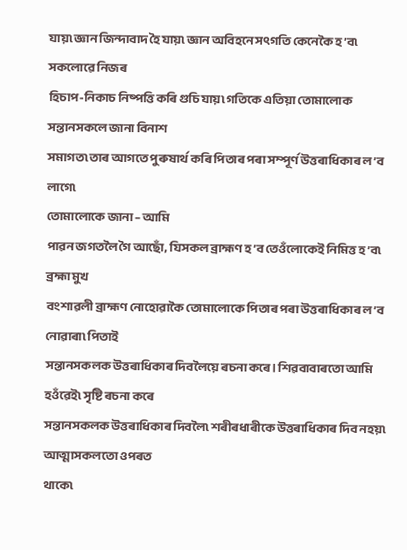যায়৷ জ্ঞান জিন্দাবাদ হৈ যায়৷ জ্ঞান অবিহনে সৎগতি কেনেকৈ হ’ব৷ সকলোৱে নিজৰ
হিচাপ-নিকাচ নিষ্পত্তি কৰি গুচি যায়৷ গতিকে এতিয়া তোমালোক সন্তানসকলে জানা বিনাশ
সমাগত৷ তাৰ আগতে পুৰুষার্থ কৰি পিতাৰ পৰা সম্পূর্ণ উত্তৰাধিকাৰ ল’ব লাগে৷
তোমালোকে জানা – আমি
পাৱন জগতলৈ গৈ আছোঁ, যিসকল ব্ৰাহ্মণ হ’ব তেওঁলোকেই নিমিত্ত হ’ব৷ ব্ৰহ্মা মুখ
বংশাৱলী ব্ৰাহ্মণ নোহোৱাকৈ তোমালোকে পিতাৰ পৰা উত্তৰাধিকাৰ ল’ব নোৱাৰা৷ পিতাই
সন্তানসকলক উত্তৰাধিকাৰ দিবলৈয়ে ৰচনা কৰে। শিৱবাবাৰতো আমি হওঁৱেই৷ সৃষ্টি ৰচনা কৰে
সন্তানসকলক উত্তৰাধিকাৰ দিবলৈ৷ শৰীৰধাৰীকে উত্তৰাধিকাৰ দিব নহয়৷ আত্মাসকলতো ওপৰত
থাকে৷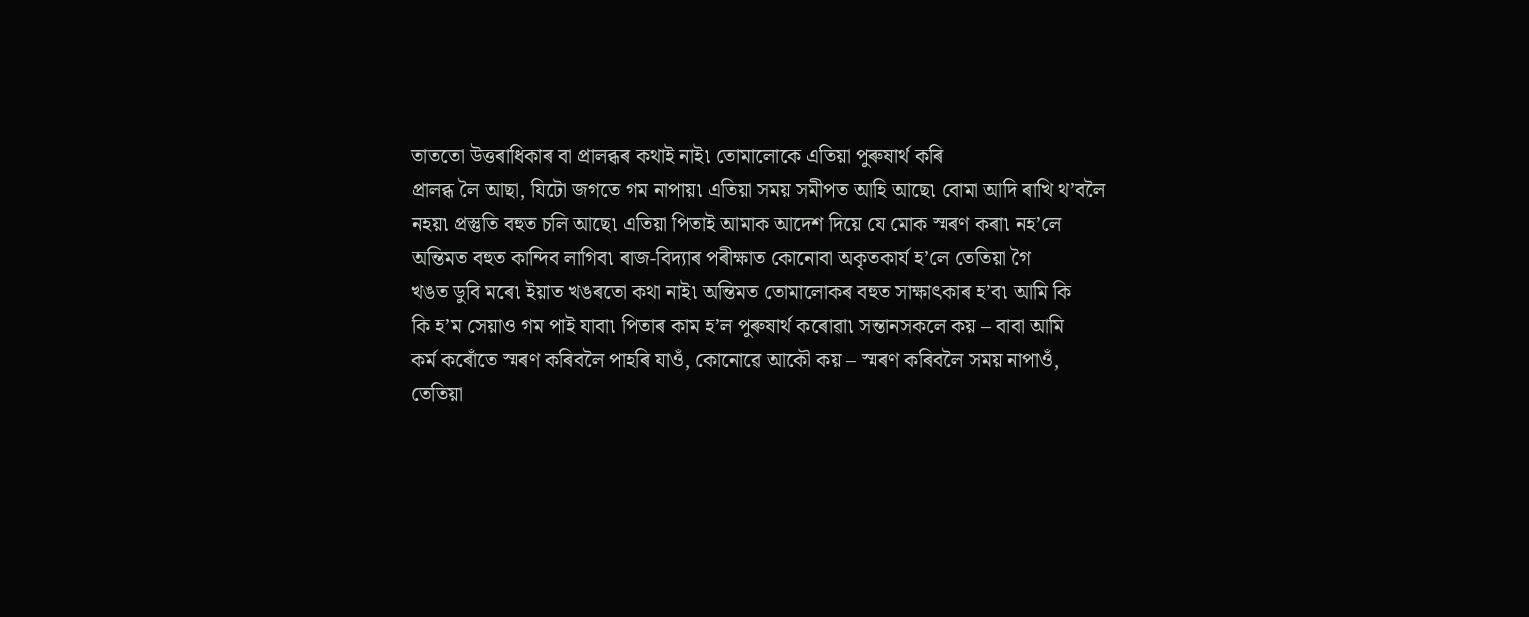তাততো উত্তৰাধিকাৰ বা প্ৰালব্ধৰ কথাই নাই৷ তোমালোকে এতিয়া পুৰুষার্থ কৰি
প্ৰালব্ধ লৈ আছা, যিটো জগতে গম নাপায়৷ এতিয়া সময় সমীপত আহি আছে৷ বোমা আদি ৰাখি থ’বলৈ
নহয়৷ প্ৰস্তুতি বহুত চলি আছে৷ এতিয়া পিতাই আমাক আদেশ দিয়ে যে মোক স্মৰণ কৰা৷ নহ’লে
অন্তিমত বহুত কান্দিব লাগিব৷ ৰাজ-বিদ্যাৰ পৰীক্ষাত কোনোবা অকৃতকাৰ্য হ’লে তেতিয়া গৈ
খঙত ডুবি মৰে৷ ইয়াত খঙৰতো কথা নাই৷ অন্তিমত তোমালোকৰ বহুত সাক্ষাৎকাৰ হ’ব৷ আমি কি
কি হ’ম সেয়াও গম পাই যাবা৷ পিতাৰ কাম হ’ল পুৰুষার্থ কৰোৱা৷ সন্তানসকলে কয় – বাবা আমি
কর্ম কৰোঁতে স্মৰণ কৰিবলৈ পাহৰি যাওঁ, কোনোৱে আকৌ কয় – স্মৰণ কৰিবলৈ সময় নাপাওঁ,
তেতিয়া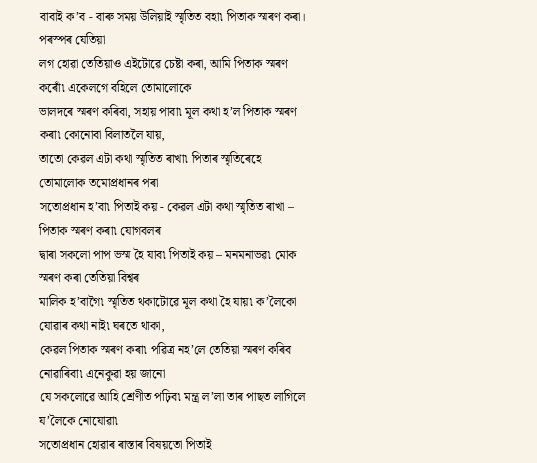বাবাই ক’ব - বাৰু সময় উলিয়াই স্মৃতিত বহা৷ পিতাক স্মৰণ কৰা। পৰস্পৰ যেতিয়া
লগ হোৱা তেতিয়াও এইটোৱে চেষ্টা কৰা, আমি পিতাক স্মৰণ কৰোঁ৷ একেলগে বহিলে তোমালোকে
ভালদৰে স্মৰণ কৰিবা, সহায় পাবা৷ মূল কথা হ’ল পিতাক স্মৰণ কৰা৷ কোনোবা বিলাতলৈ যায়,
তাতো কেৱল এটা কথা স্মৃতিত ৰাখা৷ পিতাৰ স্মৃতিৰেহে তোমালোক তমোপ্ৰধানৰ পৰা
সতোপ্ৰধান হ’বা৷ পিতাই কয় - কেৱল এটা কথা স্মৃতিত ৰাখা – পিতাক স্মৰণ কৰা৷ যোগবলৰ
দ্বাৰা সকলো পাপ ভস্ম হৈ যাব৷ পিতাই কয় – মনমনাভৱ৷ মোক স্মৰণ কৰা তেতিয়া বিশ্বৰ
মালিক হ’বাগৈ৷ স্মৃতিত থকাটোৱে মূল কথা হৈ যায়৷ ক’লৈকো যোৱাৰ কথা নাই৷ ঘৰতে থাকা,
কেৱল পিতাক স্মৰণ কৰা৷ পৱিত্ৰ নহ’লে তেতিয়া স্মৰণ কৰিব নোৱাৰিবা৷ এনেকুৱা হয় জানো
যে সকলোৱে আহি শ্ৰেণীত পঢ়িব৷ মন্ত্ৰ ল’লা তাৰ পাছত লাগিলে য’লৈকে নোযোৱা৷
সতোপ্ৰধান হোৱাৰ ৰাস্তাৰ বিষয়তো পিতাই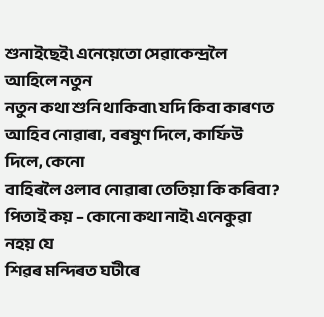শুনাইছেই৷ এনেয়েতো সেৱাকেন্দ্ৰলৈ আহিলে নতুন
নতুন কথা শুনি থাকিবা৷ যদি কিবা কাৰণত আহিব নোৱাৰা, বৰষুণ দিলে, কার্ফিউ দিলে, কেনো
বাহিৰলৈ ওলাব নোৱাৰা তেতিয়া কি কৰিবা? পিতাই কয় – কোনো কথা নাই৷ এনেকুৱা নহয় যে
শিৱৰ মন্দিৰত ঘটীৰে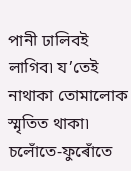পানী ঢালিবই লাগিব৷ য’তেই নাথাকা তোমালোক স্মৃতিত থাকা৷
চলোঁতে-ফুৰোঁতে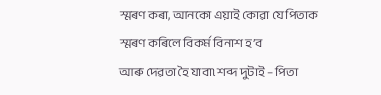স্মৰণ কৰা, আনকো এয়াই কোৱা যে পিতাক স্মৰণ কৰিলে বিকর্ম বিনাশ হ’ব
আৰু দেৱতা হৈ যাবা৷ শব্দ দুটাই – পিতা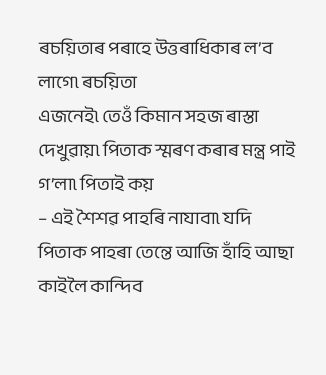ৰচয়িতাৰ পৰাহে উত্তৰাধিকাৰ ল’ব লাগে৷ ৰচয়িতা
এজনেই৷ তেওঁ কিমান সহজ ৰাস্তা দেখুৱায়৷ পিতাক স্মৰণ কৰাৰ মন্ত্ৰ পাই গ’লা৷ পিতাই কয়
– এই শৈশৱ পাহৰি নাযাবা৷ যদি পিতাক পাহৰা তেন্তে আজি হাঁহি আছা কাইলৈ কান্দিব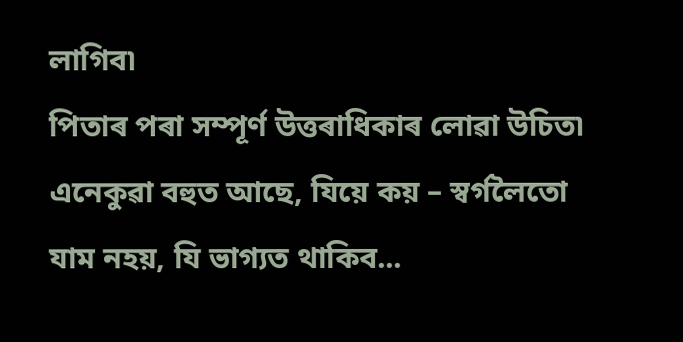লাগিব৷
পিতাৰ পৰা সম্পূর্ণ উত্তৰাধিকাৰ লোৱা উচিত৷ এনেকুৱা বহুত আছে, যিয়ে কয় – স্বর্গলৈতো
যাম নহয়, যি ভাগ্যত থাকিব...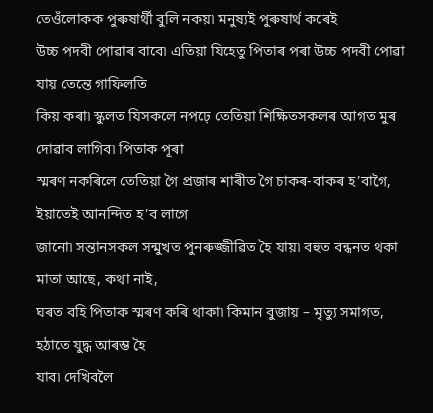তেওঁলোকক পুৰুষার্থী বুলি নকয়৷ মনুষ্যই পুৰুষার্থ কৰেই
উচ্চ পদবী পোৱাৰ বাবে৷ এতিয়া যিহেতু পিতাৰ পৰা উচ্চ পদবী পোৱা যায় তেন্তে গাফিলতি
কিয় কৰা৷ স্কুলত যিসকলে নপঢ়ে তেতিয়া শিক্ষিতসকলৰ আগত মুৰ দোৱাব লাগিব৷ পিতাক পূৰা
স্মৰণ নকৰিলে তেতিয়া গৈ প্ৰজাৰ শাৰীত গৈ চাকৰ-বাকৰ হ’বাগৈ, ইয়াতেই আনন্দিত হ’ব লাগে
জানো৷ সন্তানসকল সন্মুখত পুনৰুজ্জীৱিত হৈ যায়৷ বহুত বন্ধনত থকা মাতা আছে, কথা নাই,
ঘৰত বহি পিতাক স্মৰণ কৰি থাকা৷ কিমান বুজায় – মৃত্যু সমাগত, হঠাতে যুদ্ধ আৰম্ভ হৈ
যাব৷ দেখিবলৈ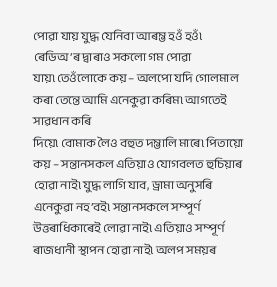পোৱা যায় যুদ্ধ যেনিবা আৰম্ভ হওঁ হওঁ৷ ৰেডিঅ’ৰ দ্বাৰাও সকলো গম পোৱা
যায়৷ তেওঁলোকে কয় – অলপো যদি গোলমাল কৰা তেন্তে আমি এনেকুৱা কৰিম৷ আগতেই সাৱধান কৰি
দিয়ে৷ বোমাক লৈও বহুত দম্ভালি মাৰে৷ পিতায়ো কয় – সন্তানসকল এতিয়াও যোগবলত হুচিয়াৰ
হোৱা নাই৷ যুদ্ধ লাগি যাব, ড্ৰামা অনুসৰি এনেকুৱা নহ’বই৷ সন্তানসকলে সম্পূর্ণ
উত্তৰাধিকাৰেই লোৱা নাই৷ এতিয়াও সম্পূর্ণ ৰাজধানী স্থাপন হোৱা নাই৷ অলপ সময়ৰ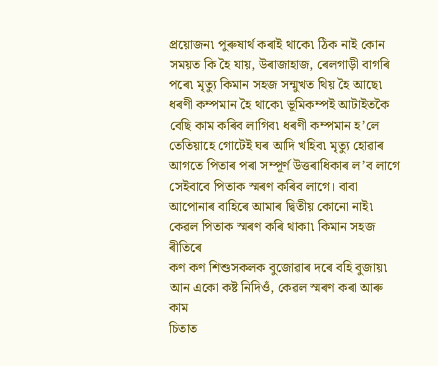প্ৰয়োজন৷ পুৰুষার্থ কৰাই থাকে৷ ঠিক নাই কোন সময়ত কি হৈ যায়, উৰাজাহাজ, ৰেলগাড়ী বাগৰি
পৰে৷ মৃত্যু কিমান সহজ সন্মুখত থিয় হৈ আছে৷ ধৰণী কম্পমান হৈ থাকে৷ ভূমিকম্পই আটাইতকৈ
বেছি কাম কৰিব লাগিব৷ ধৰণী কম্পমান হ’লে তেতিয়াহে গোটেই ঘৰ আদি খহিব৷ মৃত্যু হোৱাৰ
আগতে পিতাৰ পৰা সম্পূর্ণ উত্তৰাধিকাৰ ল’ব লাগে সেইবাবে পিতাক স্মৰণ কৰিব লাগে। বাবা
আপোনাৰ বাহিৰে আমাৰ দ্বিতীয় কোনো নাই৷ কেৱল পিতাক স্মৰণ কৰি থাকা৷ কিমান সহজ ৰীতিৰে
কণ কণ শিশুসকলক বুজোৱাৰ দৰে বহি বুজায়৷ আন একো কষ্ট নিদিওঁ, কেৱল স্মৰণ কৰা আৰু কাম
চিতাত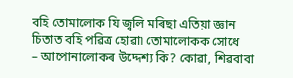বহি তোমালোক যি জ্বলি মৰিছা এতিয়া জ্ঞান চিতাত বহি পৱিত্ৰ হোৱা৷ তোমালোকক সোধে
– আপোনালোকৰ উদ্দেশ্য কি? কোৱা, শিৱবাবা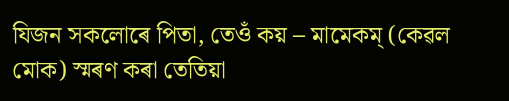যিজন সকলোৰে পিতা, তেওঁ কয় – মামেকম্ (কেৱল
মোক) স্মৰণ কৰা তেতিয়া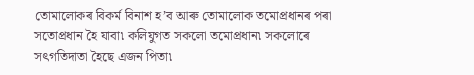তোমালোকৰ বিকর্ম বিনাশ হ’ব আৰু তোমালোক তমোপ্ৰধানৰ পৰা
সতোপ্ৰধান হৈ যাবা৷ কলিযুগত সকলো তমোপ্ৰধান৷ সকলোৰে সৎগতিদাতা হৈছে এজন পিতা৷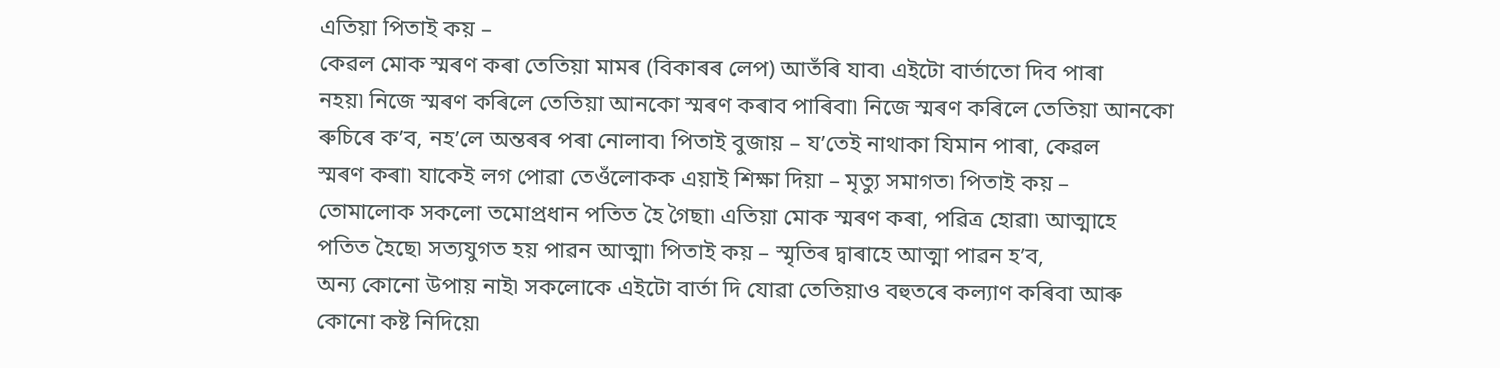এতিয়া পিতাই কয় –
কেৱল মোক স্মৰণ কৰা তেতিয়া মামৰ (বিকাৰৰ লেপ) আতঁৰি যাব৷ এইটো বার্তাতো দিব পাৰা
নহয়৷ নিজে স্মৰণ কৰিলে তেতিয়া আনকো স্মৰণ কৰাব পাৰিবা৷ নিজে স্মৰণ কৰিলে তেতিয়া আনকো
ৰুচিৰে ক’ব, নহ’লে অন্তৰৰ পৰা নোলাব৷ পিতাই বুজায় – য’তেই নাথাকা যিমান পাৰা, কেৱল
স্মৰণ কৰা৷ যাকেই লগ পোৱা তেওঁলোকক এয়াই শিক্ষা দিয়া – মৃত্যু সমাগত৷ পিতাই কয় –
তোমালোক সকলো তমোপ্ৰধান পতিত হৈ গৈছা৷ এতিয়া মোক স্মৰণ কৰা, পৱিত্ৰ হোৱা৷ আত্মাহে
পতিত হৈছে৷ সত্যযুগত হয় পাৱন আত্মা৷ পিতাই কয় – স্মৃতিৰ দ্বাৰাহে আত্মা পাৱন হ’ব,
অন্য কোনো উপায় নাই৷ সকলোকে এইটো বার্তা দি যোৱা তেতিয়াও বহুতৰে কল্যাণ কৰিবা আৰু
কোনো কষ্ট নিদিয়ে৷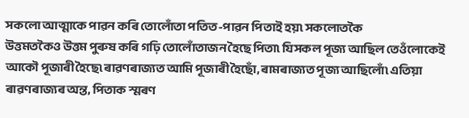সকলো আত্মাকে পাৱন কৰি তোলোঁতা পতিত-পাৱন পিতাই হয়৷ সকলোতকৈ
উত্তমতকৈও উত্তম পুৰুষ কৰি গঢ়ি তোলোঁতাজন হৈছে পিতা৷ যিসকল পূজ্য আছিল তেওঁলোকেই
আকৌ পূজাৰী হৈছে৷ ৰাৱণৰাজ্যত আমি পূজাৰী হৈছোঁ, ৰামৰাজ্যত পূজ্য আছিলোঁ৷ এতিয়া
ৰাৱণৰাজ্যৰ অন্ত, পিতাক স্মৰণ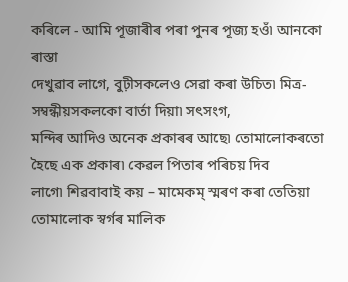কৰিলে - আমি পূজাৰীৰ পৰা পুনৰ পূজ্য হওঁ৷ আনকো ৰাস্তা
দেখুৱাব লাগে, বুঢ়ীসকলেও সেৱা কৰা উচিত৷ মিত্ৰ-সম্বন্ধীয়সকলকো বার্তা দিয়া৷ সৎসংগ,
মন্দিৰ আদিও অনেক প্ৰকাৰৰ আছে৷ তোমালোকৰতো হৈছে এক প্ৰকাৰ৷ কেৱল পিতাৰ পৰিচয় দিব
লাগে৷ শিৱবাবাই কয় – মামেকম্ স্মৰণ কৰা তেতিয়া তোমালোক স্বর্গৰ মালিক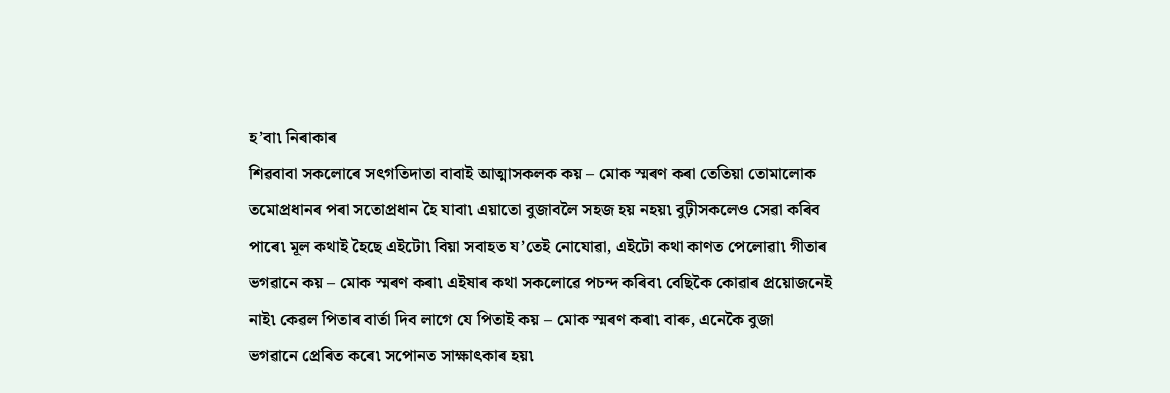হ’বা৷ নিৰাকাৰ
শিৱবাবা সকলোৰে সৎগতিদাতা বাবাই আত্মাসকলক কয় – মোক স্মৰণ কৰা তেতিয়া তোমালোক
তমোপ্ৰধানৰ পৰা সতোপ্ৰধান হৈ যাবা৷ এয়াতো বুজাবলৈ সহজ হয় নহয়৷ বুঢ়ীসকলেও সেৱা কৰিব
পাৰে৷ মূল কথাই হৈছে এইটো৷ বিয়া সবাহত য’তেই নোযোৱা, এইটো কথা কাণত পেলোৱা৷ গীতাৰ
ভগৱানে কয় – মোক স্মৰণ কৰা৷ এইষাৰ কথা সকলোৱে পচন্দ কৰিব৷ বেছিকৈ কোৱাৰ প্ৰয়োজনেই
নাই৷ কেৱল পিতাৰ বার্তা দিব লাগে যে পিতাই কয় – মোক স্মৰণ কৰা৷ বাৰু, এনেকৈ বুজা
ভগৱানে প্ৰেৰিত কৰে৷ সপোনত সাক্ষাৎকাৰ হয়৷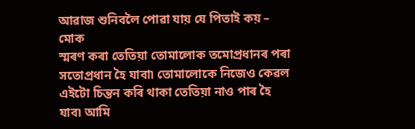আৱাজ শুনিবলৈ পোৱা যায় যে পিতাই কয় – মোক
স্মৰণ কৰা তেতিয়া তোমালোক তমোপ্ৰধানৰ পৰা সতোপ্ৰধান হৈ যাবা৷ তোমালোকে নিজেও কেৱল
এইটো চিন্তন কৰি থাকা তেতিয়া নাও পাৰ হৈ যাব৷ আমি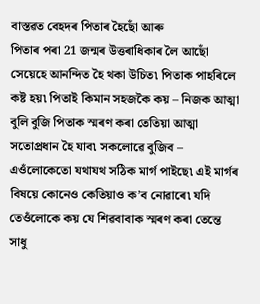বাস্তৱত বেহদৰ পিতাৰ হৈছোঁ আৰু
পিতাৰ পৰা 21 জন্মৰ উত্তৰাধিকাৰ লৈ আছোঁ সেয়েহে আনন্দিত হৈ থকা উচিত৷ পিতাক পাহৰিলে
কষ্ট হয়৷ পিতাই কিমান সহজকৈ কয় – নিজক আত্মা বুলি বুজি পিতাক স্মৰণ কৰা তেতিয়া আত্মা
সতোপ্ৰধান হৈ যাব৷ সকলোৱে বুজিব – এওঁলোকেতো যথাযথ সঠিক মাৰ্গ পাইছে৷ এই মাৰ্গৰ
বিষয়ে কোনেও কেতিয়াও ক’ব নোৱাৰে৷ যদি তেওঁলোকে কয় যে শিৱবাবাক স্মৰণ কৰা তেন্তে সাধু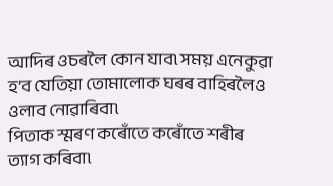আদিৰ ওচৰলৈ কোন যাব৷ সময় এনেকুৱা হ’ব যেতিয়া তোমালোক ঘৰৰ বাহিৰলৈও ওলাব নোৱাৰিবা৷
পিতাক স্মৰণ কৰোঁতে কৰোঁতে শৰীৰ ত্যাগ কৰিবা৷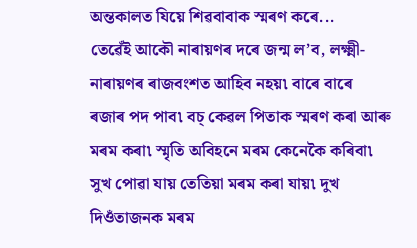অন্তকালত যিয়ে শিৱবাবাক স্মৰণ কৰে...
তেৱেঁই আকৌ নাৰায়ণৰ দৰে জন্ম ল’ব, লক্ষ্মী-নাৰায়ণৰ ৰাজবংশত আহিব নহয়৷ বাৰে বাৰে
ৰজাৰ পদ পাব৷ বচ্ কেৱল পিতাক স্মৰণ কৰা আৰু মৰম কৰা৷ স্মৃতি অবিহনে মৰম কেনেকৈ কৰিবা৷
সুখ পোৱা যায় তেতিয়া মৰম কৰা যায়৷ দুখ দিওঁতাজনক মৰম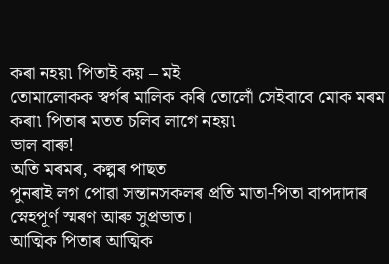কৰা নহয়৷ পিতাই কয় – মই
তোমালোকক স্বর্গৰ মালিক কৰি তোলোঁ সেইবাবে মোক মৰম কৰা৷ পিতাৰ মতত চলিব লাগে নহয়৷
ভাল বাৰু!
অতি মৰমৰ, কল্পৰ পাছত
পুনৰাই লগ পোৱা সন্তানসকলৰ প্ৰতি মাতা-পিতা বাপদাদাৰ স্নেহপূৰ্ণ স্মৰণ আৰু সুপ্ৰভাত।
আত্মিক পিতাৰ আত্মিক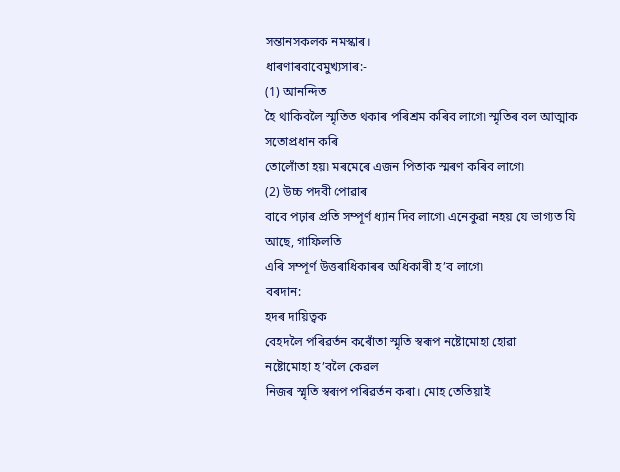সন্তানসকলক নমস্কাৰ।
ধাৰণাৰবাবেমুখ্যসাৰ:-
(1) আনন্দিত
হৈ থাকিবলৈ স্মৃতিত থকাৰ পৰিশ্ৰম কৰিব লাগে৷ স্মৃতিৰ বল আত্মাক সতোপ্ৰধান কৰি
তোলোঁতা হয়৷ মৰমেৰে এজন পিতাক স্মৰণ কৰিব লাগে৷
(2) উচ্চ পদবী পোৱাৰ
বাবে পঢ়াৰ প্ৰতি সম্পূর্ণ ধ্যান দিব লাগে৷ এনেকুৱা নহয় যে ভাগ্যত যি আছে, গাফিলতি
এৰি সম্পূর্ণ উত্তৰাধিকাৰৰ অধিকাৰী হ’ব লাগে৷
বৰদান:
হদৰ দায়িত্বক
বেহদলৈ পৰিৱৰ্তন কৰোঁতা স্মৃতি স্বৰূপ নষ্টোমোহা হোৱা
নষ্টোমোহা হ’বলৈ কেৱল
নিজৰ স্মৃতি স্বৰূপ পৰিৱৰ্তন কৰা। মোহ তেতিয়াই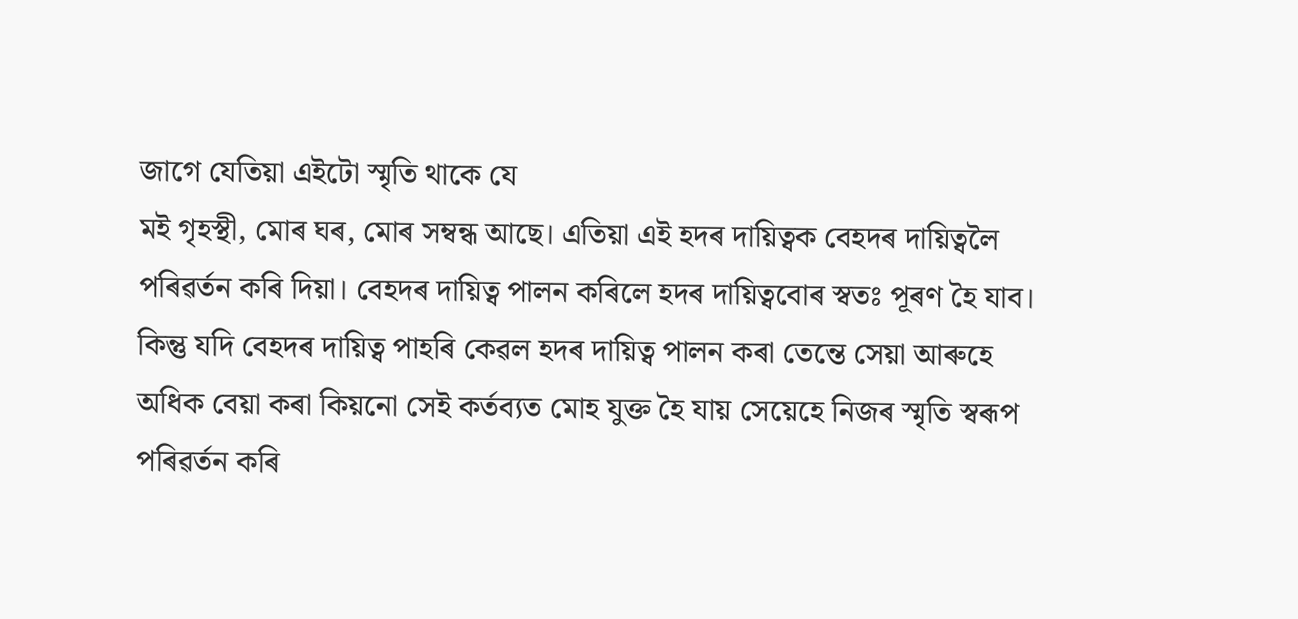জাগে যেতিয়া এইটো স্মৃতি থাকে যে
মই গৃহস্থী, মোৰ ঘৰ, মোৰ সম্বন্ধ আছে। এতিয়া এই হদৰ দায়িত্বক বেহদৰ দায়িত্বলৈ
পৰিৱৰ্তন কৰি দিয়া। বেহদৰ দায়িত্ব পালন কৰিলে হদৰ দায়িত্ববোৰ স্বতঃ পূৰণ হৈ যাব।
কিন্তু যদি বেহদৰ দায়িত্ব পাহৰি কেৱল হদৰ দায়িত্ব পালন কৰা তেন্তে সেয়া আৰুহে
অধিক বেয়া কৰা কিয়নো সেই কৰ্তব্যত মোহ যুক্ত হৈ যায় সেয়েহে নিজৰ স্মৃতি স্বৰূপ
পৰিৱৰ্তন কৰি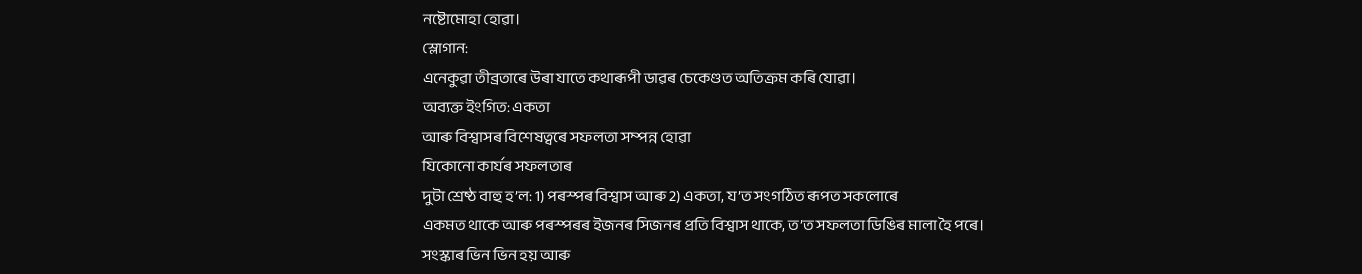নষ্টোমোহা হোৱা।
স্লোগান:
এনেকুৱা তীব্ৰতাৰে উৰা যাতে কথাৰূপী ডাৱৰ চেকেণ্ডত অতিক্ৰম কৰি যোৱা।
অব্যক্ত ইংগিত: একতা
আৰু বিশ্বাসৰ বিশেষত্বৰে সফলতা সম্পন্ন হোৱা
যিকোনো কাৰ্যৰ সফলতাৰ
দুটা শ্ৰেষ্ঠ বাহু হ’ল: 1) পৰস্পৰ বিশ্বাস আৰু 2) একতা, য’ত সংগঠিত ৰূপত সকলোৰে
একমত থাকে আৰু পৰস্পৰৰ ইজনৰ সিজনৰ প্ৰতি বিশ্বাস থাকে, ত’ত সফলতা ডিঙিৰ মালা হৈ পৰে।
সংস্কাৰ ভিন ভিন হয় আৰু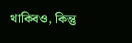থাকিবও, কিন্তু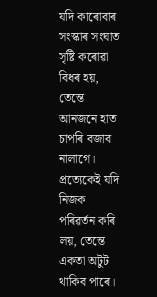যদি কাৰোবাৰ সংস্কাৰ সংঘাত সৃষ্টি কৰোৱা
বিধৰ হয়, তেন্তে আনজনে হাত চাপৰি বজাব নালাগে। প্ৰত্যেকেই যদি নিজক পৰিৱৰ্তন কৰি
লয়, তেন্তে একতা অটুট থাকিব পাৰে।